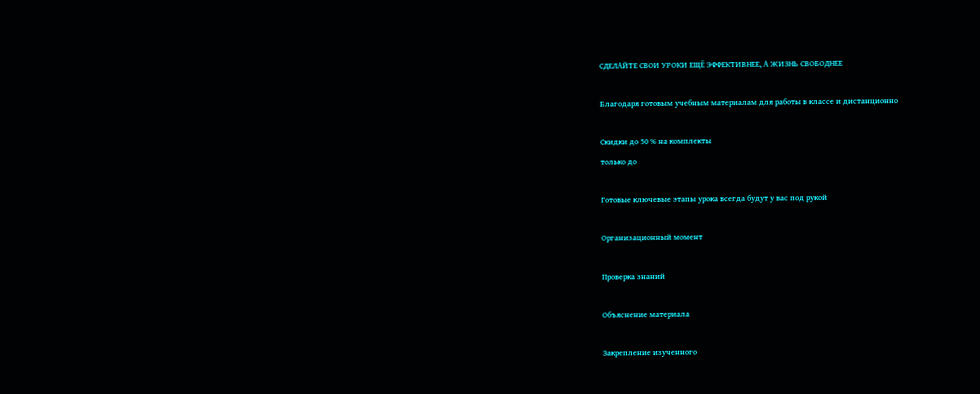СДЕЛАЙТЕ СВОИ УРОКИ ЕЩЁ ЭФФЕКТИВНЕЕ, А ЖИЗНЬ СВОБОДНЕЕ

Благодаря готовым учебным материалам для работы в классе и дистанционно

Скидки до 50 % на комплекты
только до

Готовые ключевые этапы урока всегда будут у вас под рукой

Организационный момент

Проверка знаний

Объяснение материала

Закрепление изученного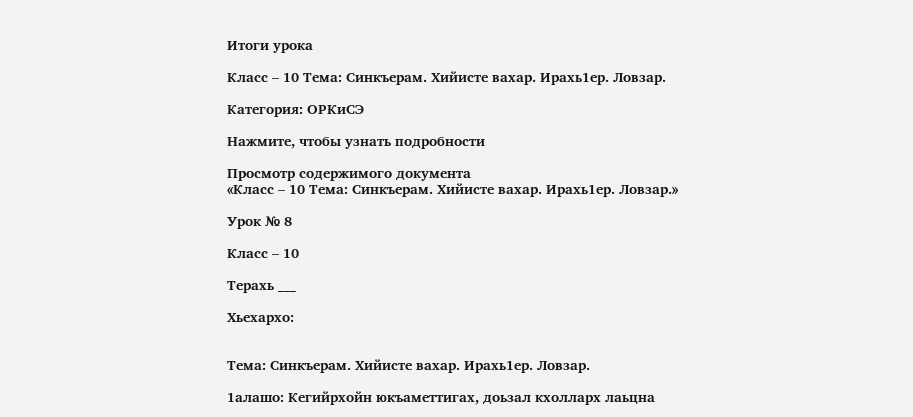Итоги урока

Класс – 10 Тема: Синкъерам. Хийисте вахар. Ирахь1ер. Ловзар.

Категория: ОРКиСЭ

Нажмите, чтобы узнать подробности

Просмотр содержимого документа
«Класс – 10 Тема: Синкъерам. Хийисте вахар. Ирахь1ер. Ловзар.»

Урок № 8

Класс – 10

Терахь ___

Хьехархо:


Тема: Синкъерам. Хийисте вахар. Ирахь1ер. Ловзар.

1алашо: Кегийрхойн юкъаметтигах, доьзал кхолларх лаьцна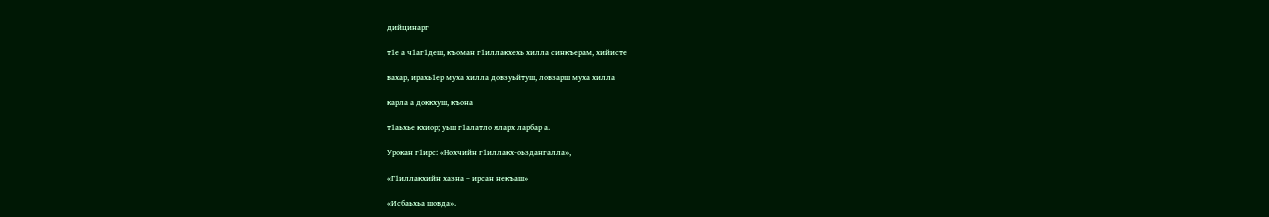дийцинарг

т1е а ч1аг1деш, къоман г1иллакхехь хилла синкъерам, хийисте

вахар, ирахь1ер муха хилла довзуьйтуш, ловзарш муха хилла

карла а доккхуш, къона

т1аьхье кхиор; уьш г1алатло яларх ларбар а.

Урокан г1ирс: «Нохчийн г1иллакх-оьздангалла»,

«Г1иллакхийн хазна – ирсан некъаш»

«Исбаьхьа шовда».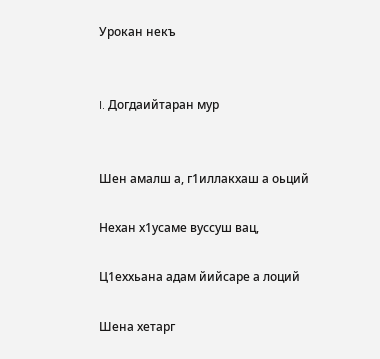Урокан некъ


I. Догдаийтаран мур


Шен амалш а, г1иллакхаш а оьций

Нехан х1усаме вуссуш вац,

Ц1еххьана адам йийсаре а лоций

Шена хетарг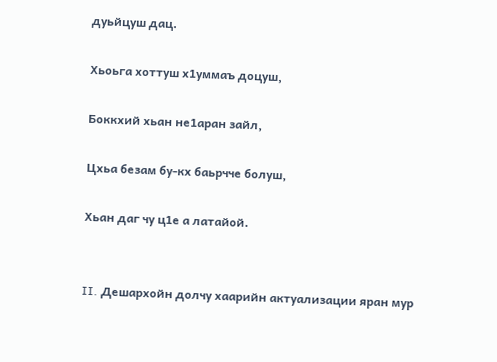дуьйцуш дац.

Хьоьга хоттуш х1уммаъ доцуш,

Боккхий хьан не1аран зайл,

Цхьа безам бу-кх баьрчче болуш,

Хьан даг чу ц1е а латайой.


II. Дешархойн долчу хаарийн актуализации яран мур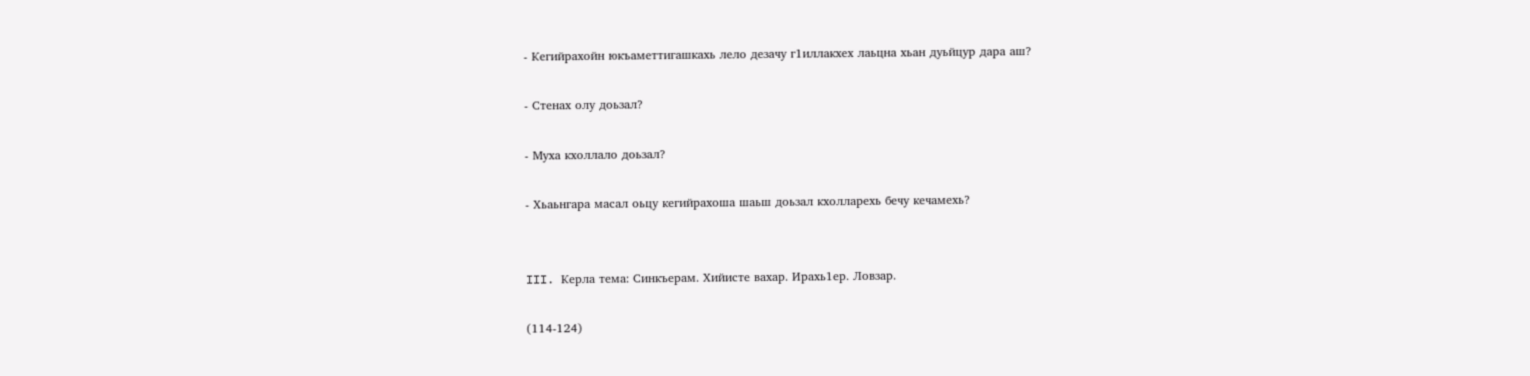- Кегийрахойн юкъаметтигашкахь лело дезачу г1иллакхех лаьцна хьан дуьйцур дара аш?

- Стенах олу доьзал?

- Муха кхоллало доьзал?

- Хьаьнгара масал оьцу кегийрахоша шаьш доьзал кхолларехь бечу кечамехь?


III. Керла тема: Синкъерам. Хийисте вахар. Ирахь1ер. Ловзар.

(114-124)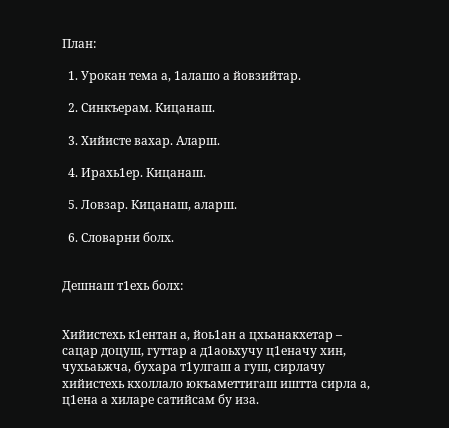План:

  1. Урокан тема а, 1алашо а йовзийтар.

  2. Синкъерам. Кицанаш.

  3. Хийисте вахар. Аларш.

  4. Ирахь1ер. Кицанаш.

  5. Ловзар. Кицанаш, аларш.

  6. Словарни болх.


Дешнаш т1ехь болх:


Хийистехь к1ентан а, йоь1ан а цхьанакхетар – сацар доцуш, гуттар а д1аоьхучу ц1еначу хин, чухьаьжча, бухара т1улгаш а гуш, сирлачу хийистехь кхоллало юкъаметтигаш иштта сирла а, ц1ена а хиларе сатийсам бу иза.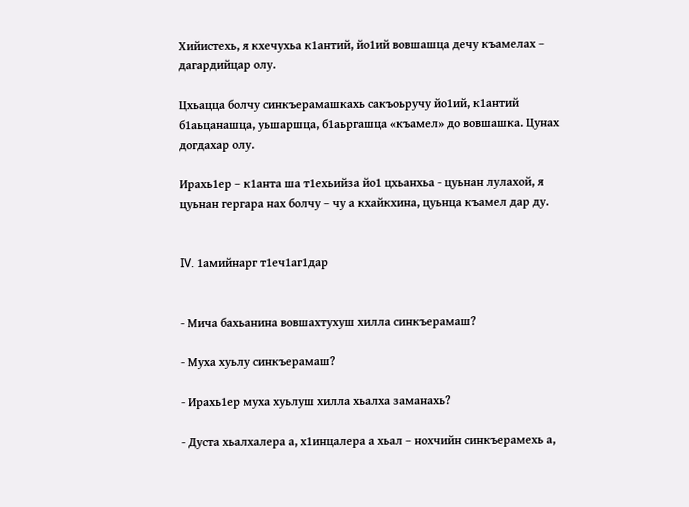Хийистехь, я кхечухьа к1антий, йо1ий вовшашца дечу къамелах – дагардийцар олу.

Цхьацца болчу синкъерамашкахь сакъоьручу йо1ий, к1антий б1аьцанашца, уьшаршца, б1аьргашца «къамел» до вовшашка. Цунах догдахар олу.

Ирахь1ер – к1анта ша т1ехьийза йо1 цхьанхьа - цуьнан лулахой, я цуьнан гергара нах болчу – чу а кхайкхина, цуьнца къамел дар ду.


IV. 1амийнарг т1еч1аг1дар


- Мича бахьанина вовшахтухуш хилла синкъерамаш?

- Муха хуьлу синкъерамаш?

- Ирахь1ер муха хуьлуш хилла хьалха заманахь?

- Дуста хьалхалера а, х1инцалера а хьал – нохчийн синкъерамехь а,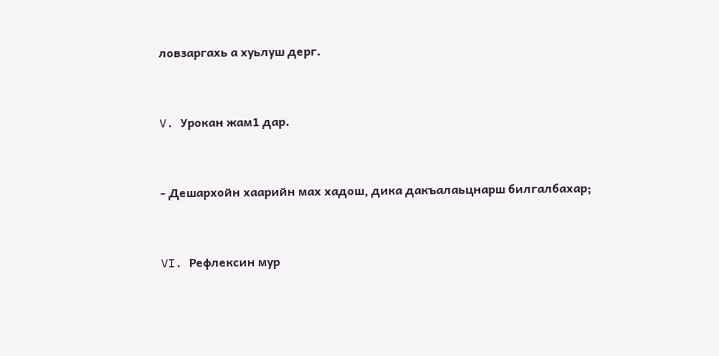ловзаргахь а хуьлуш дерг.


V. Урокан жам1 дар.


- Дешархойн хаарийн мах хадош, дика дакъалаьцнарш билгалбахар;


VI. Рефлексин мур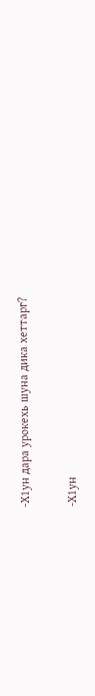-Х1ун дара урокехь шуна дика хеттарг?

-Х1ун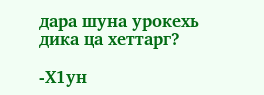дара шуна урокехь дика ца хеттарг?

-Х1ун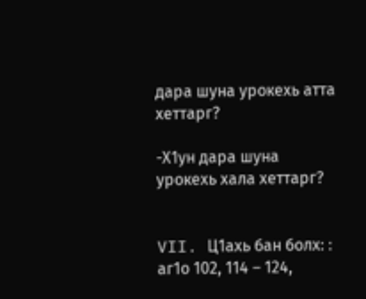дара шуна урокехь атта хеттарг?

-Х1ун дара шуна урокехь хала хеттарг?


VII. Ц1ахь бан болх: : аг1о 102, 114 – 124,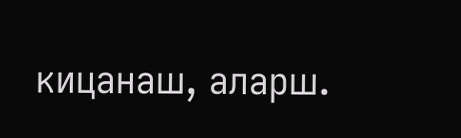кицанаш, аларш.